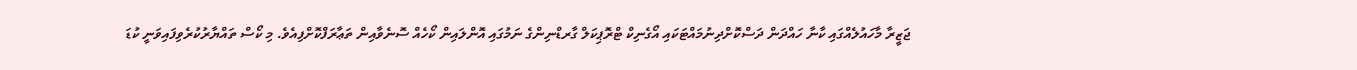ޖަޒީރާ މާހައުލެއްގައި ކާނާ ހައްދަން ދަސްކޮށްދިނުމައްޓަކައި އޯގެނިކް ޓްރޮޕިކަލް ގާރޑްނިންގެ ނަމުގައި އޮންލައިން ކޯހެއް ސޮނެވާއިން ތަޢާރަފްކޮށްފިއެވެ. މި ކޯސް ތައްޔާރުކުރެވިފައިވަނީ ކުޑަ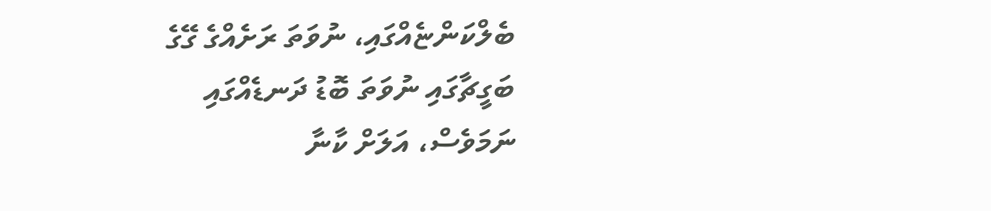ބެލްކަންޏެއްގައި، ނުވަތަ ރަށެއްގެ ގޭގެ ބަގީޗާގައި ނުވަތަ ބޮޑު ދަނޑެއްގައި ނަމަވެސް، އަލަށް ކާނާ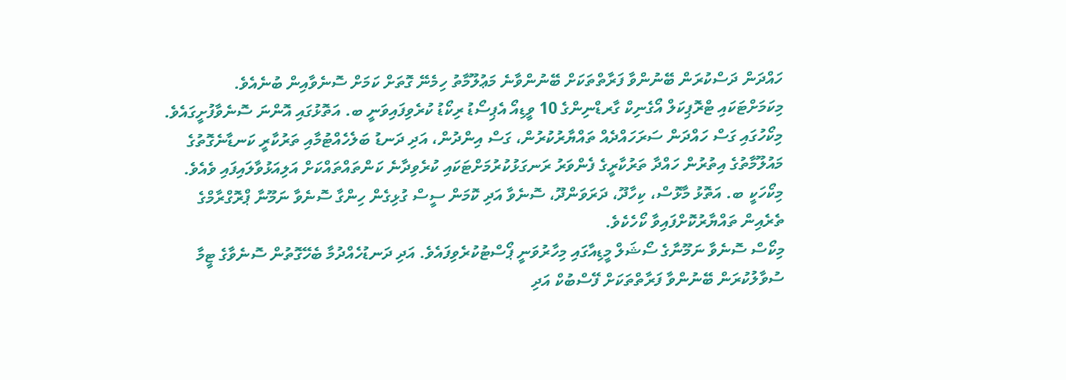ހައްދަން ދަސްކުރަން ބޭނުންވާ ފަރާތްތަކަށް ބޭނުންވާނެ މަޢުލޫމާތު ހިމެނޭ ގޮތަށް ކަމަށް ސޮނެވާއިން ބުނެއެވެ.
މިކަމަށްޓަކައި ޓްރޮޕިކަލް އޯގެނިކް ގާރޑްނިންގެ 10 ވީޑިއޯ އެޕިސޯޑު ރިކޯޑު ކުރެވިފައިވަނީ ބ. އަތޮޅުގައި އޮންނަ ސޮނެވާފުށީގައެވެ. މިކޯހުގައި ގަސް ހައްދަން ސަރަހައްދެއް ތައްޔާރުކުރުން، ގަސް އިންދުން، އަދި ދަނޑު ބަލެހެއްޓުމާއި ތަރުކާރީ ކަނޑާނެގޮތުގެ މައުލޫމާތުގެ އިތުރުން ހައްދާ ތަރުކާރީގެ ފެންވަރު ރަނގަޅުކުރުމަށްޓަކައި ކުރެވިދާނެ ކަންތައްތައްކަށް އަލިއަޅުވާލައިފައި ވެއެވެ.
މިކޯހަކީ ބ. އަތޮޅު މާޅޮސް، ކިހާދޫ، ދަރަވަންދޫ، ސޮނެވާ އަދި ކޮމަން ސީސް ގުޅިގެން ހިންގާ ސޮނެވާ ނަމޫނާ ޕްރޮގްރާމްގެ ތެރެއިން ތައްޔާރުކޮށްފައިވާ ކޯހެކެވެ.
މިކޯސް ސޮނެވާ ނަމޫނާގެ ސޯޝަލް މީޑިއާގައި މިހާރުވަނީ ޕޯސްޓުކުރެވިފައެވެ. އަދި ދަނޑުހެއްދުމާ ބެހޭގޮތުން ސޮނެވާގެ ޓީމާ ސުވާލުކުރަން ބޭނުންވާ ފަރާތްތަކަށް ފޭސްބުކް އަދި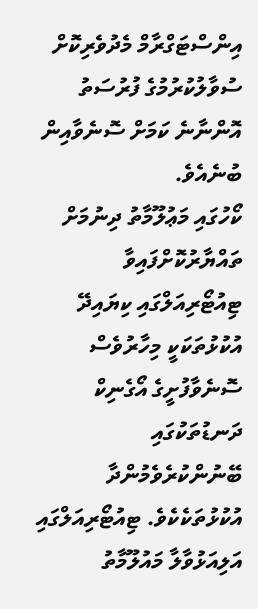އިންސްޓަގްރާމް މެދުވެރިކޮށް ސުވާލުކުރުމުގެ ފުރުސަތު އޮންނާނެ ކަމަށް ސޮނެވާއިން ބުނެއެވެ.
ކޯހުގައި މަޢުލޫމާތު ދިނުމަށް ތައްޔާރުކޮށްފައިވާ ޓިއުޓޯރިއަލްގައި ކިޔައިދޭ އުކުޅުތަކަކީ މިހާރުވެސް ސޮނެވާފުށީގެ އޯގެނިކް ދަނޑުތަކުގައި ބޭނުންކުރެވެމުންދާ އުކުޅުތަކެކެވެ. ޓިއުޓޯރިއަލްގައި އަލިއަޅުވާލާ މައުލޫމާތު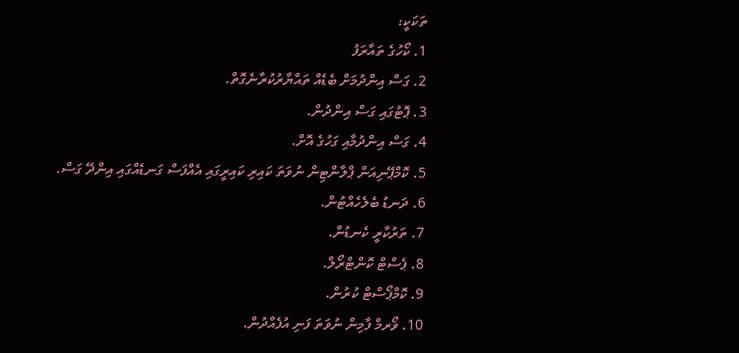ތަކަކީ:
1. ކޯހުގެ ތައާރަފު
2. ގަސް އިންދުމަށް ބެޑެއް ތައްޔާރުކުރާނެގޮތް.
3. ޕޮޓުގައި ގަސް އިންދުން.
4. ގަސް އިންދުމާއި ގަހުގެ އޮށް.
5. ކޮމްޕޭނިއަން ޕްލާންޓިން ނުވަތަ ކައިރި ކައިރީގައި އެއްފަސް ގަނޑެއްގައި އިންދޭ ގަސް.
6. ދަނޑު ބެލެހެއްޓުން.
7. ތަރުކާރީ ކެނޑުން.
8. ޕެސްޓް ކޮންޓްރޯލް.
9. ކޮމްޕޯސްޓް ކުރުން.
10. ވޯރމް ފާމިން ނުވަތަ ފަނި އުފެއްދުން.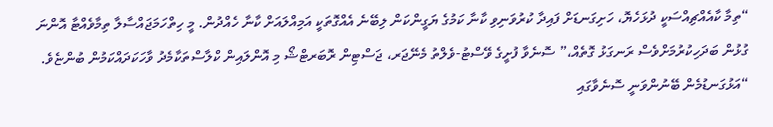“ތިމާ ކާއެއްޗިއްސަކީ ދުޅަހެޔޮ، ހަށިގަނޑަށް ފައިދާ ކުރުވަނިވި ކާނާ ކަމުގެ ޔަގީންކަން ލިބޭނެ އެއްގޮތަކީ އަމިއްލައަށް ކާނާ ހެއްދުން. މީ ހިތްހަމަޖައްސާލާ ތިމާވެއްޓާ އޮންނަ ގުޅުން ބަދަހިކުރުމަށްވެސް ރަނގަޅު ގޮތެއް،” ސޮނެވާ ފުށީގެ ވޭސްޓު-ވެލްތު މެނޭޖަރ، ޖަސްޓިން ރޮބަރޓްޝޯ މި އޮންލައިން ކްލާސްތަކާމެދު ވާހަކަދައްކަމުން ބުންޏެވެ.
“އަޅުގަނޑުމެން ބޭނުންވަނީ ސޮނެވާގައި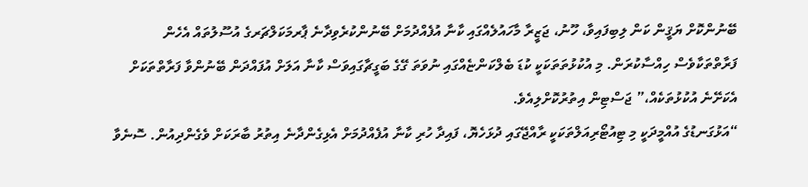ބޭނުންކޮށް ޔަޤީން ކަން ލިބިފައިވާ، ހޫނު، ޖަޒީރާ މާހައުލެއްގައި ކާނާ އުފެއްދުމަށް ބޭނުންކުރެވިދާނެ ޕާރމަކަލްޗަރގެ އުސޫލުތައް އެހެން ފަރާތްތަކާވެސް ހިއްސާކުރަން. މި އުކުޅުތަތަކަކީ ކުޑަ ބެލްކަންޏެއްގައި ނުވަތަ ގޭގެ ބަގީޗާގައިވަސް ކާނާ އަލަށް އުފައްދަން ބޭނުންވާ ފަރާތްތަކަށް އެކަށޭނެ އުކުޅުތަކެއް،” ޖަސްޓިން އިތުރުކޮށްލިއެވެ.
“އަޅުގަނޑުގެ އުއްމީދަކީ މި ޓިއުޓޯރިއަލްތަކަކީ ރާއްޖޭގައި ދުޅަހެޔޮ، ފައިދާ ހުރި ކާނާ އުފެއްދުމަށް އެޅިގެންދާނެ އިތުރު ބާރަކަށް ވެގެންދިއުން. ސޮނެވާ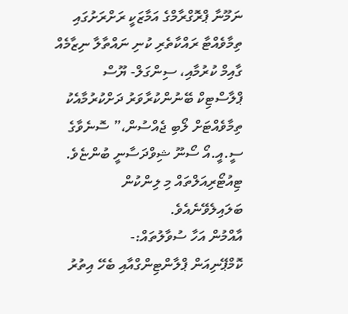ނަމޫނާ ޕްރޮގްރާމްގެ އަމާޒަކީ ރަށްރަށުގައި ތިމާވެއްޓާ ރައްކާތެރި ކުނި ނައްތާލާ ނިޒާމެއް ގާއިމް ކުރުމާއި، ސިންގަލް- ޔޫސް ޕްލާސްޓިކް ބޭނުންކުރާވަރު ދަށްކުރުމާއެކު ތިމާވެއްޓަށް ލޯބި ޖެއްސުން،” ސޮނެވާގެ ސީ.އީ.އޯ ސޯނޫ ޝިވްދަސާނީ ބުންޏެވެ.
ޓިއުޓޯރިއަލްތައް މި ލިންކުން ބަލައިލެވޭނެއެވެ.
އާއްމުން އަހާ ސުވާލުތައް:-
ކޮމްޕޭނިއަން ޕްލާންޓިންގްއާއި ބެހޭ އިތުރު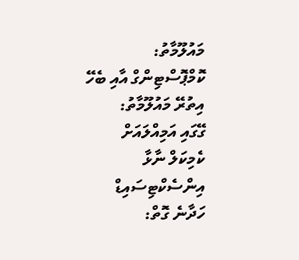މައުލޫމާތު:
ކޮމްޕޮސްޓިންގް އާއި ބެހޭ އިތުރޭ މައުލޫމާތު:
ގޭގައި އަމިއްލައަށް ކެމިކަލް ނާޅާ އިންސެކްޓިސައިޑް ހަދާނެ ގޮތް: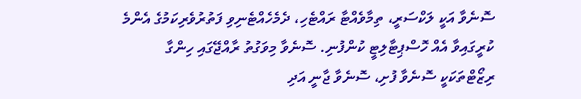ސޮނެވާ އަކީ ލަކްސަރީ، ތިމާވެއްޓާ ރައްޓެހި، ދެމެހެއްޓެނިވި ފަތުރުވެރިކަމުގެ އެންމެ ކުރީގައިވާ އެއް ހޮސްޕިޓާލިޓީ ކުންފުނި. ސޮނެވާ މިވަގުތު ރާއްޖޭގައި ހިންގާ ރިޒޯޓްތަކަކީ ސޮނެވާ ފުށި، ސޮނެވާ ޖާނީ އަދި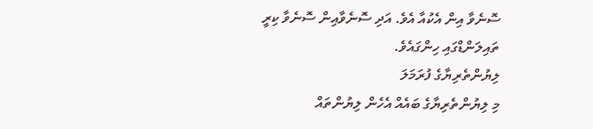ސޮނެވާ އިން އެކުއާ އެވެ. އަދި ސޮނެވާއިން ސޮނެވާ ކިރީ ތައިލަންޑްގައި ހިންގައެވެ.
ލިޔުންތެރިޔާގެ ފުރަމަލަ
މި ލިޔުންތެރިޔާގެ ބައެއް އެހެން ލިޔުންތައް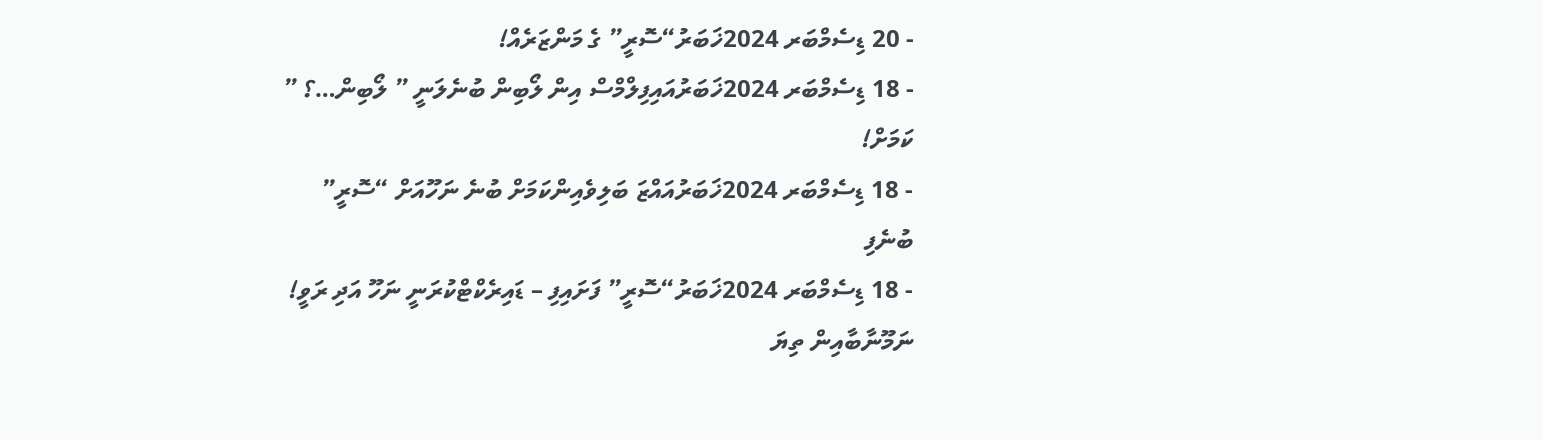- 20 ޑިސެމްބަރ 2024ޚަބަރު“ސޮރީ” ގެ މަންޒަރެއް!
- 18 ޑިސެމްބަރ 2024ޚަބަރުއައިފިލްމްސް އިން ލޯބިން ބުނެލަނީ ” ލޯބިން…؟ ” ކަމަށް!
- 18 ޑިސެމްބަރ 2024ޚަބަރުއައްޒަ ބަލިވެއިންކަމަށް ބުނެ ނަހޫއަށް “ސޮރީ” ބުނެފި
- 18 ޑިސެމްބަރ 2024ޚަބަރު“ސޮރީ” ފަށައިފި – ޑައިރެކްޓްކުރަނީ ނަހޫ އަދި ރަވީ!
ނަމޫނާބާއިން ތިޔަ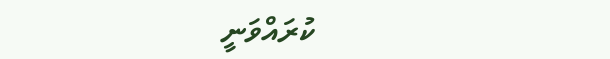ކުރައްވަނީ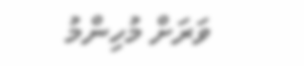ވަރަށް މުހިންމު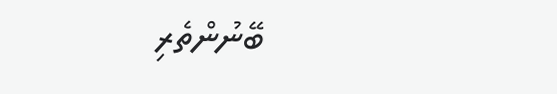ބޭނުންތެރި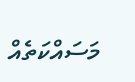މަސައްކަތެއް